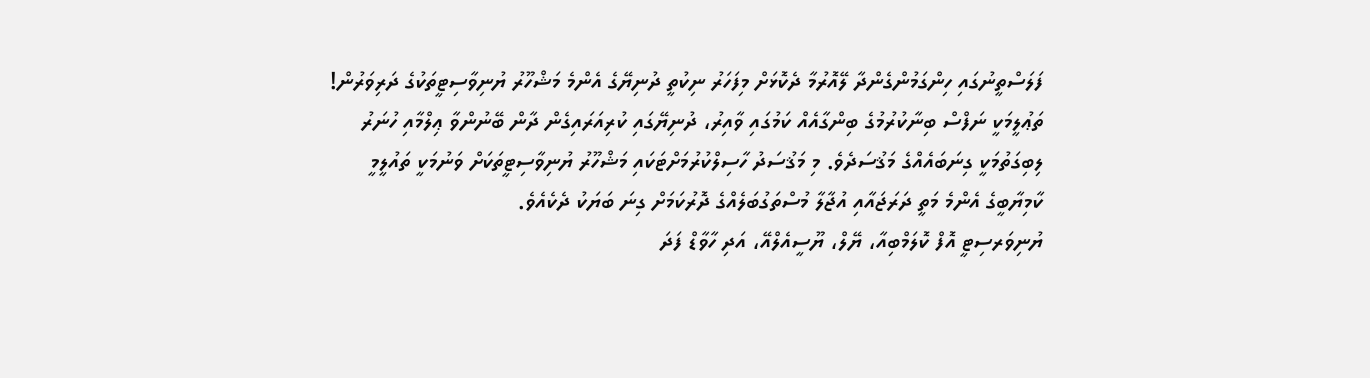ފަލަސްތީނުގައި ހިންގަމުންގެންދާ ލޭއޮރުމާ ދެކޮޅަށް މިފަހަރު ނިކުތީ ދުނިޔޭގެ އެންމެ މަޝްހޫރު ޔުނިވާސިޓީތަކުގެ ދަރިވަރުން!
ތަޢުލީމަކީ ނަފްސް ބިނާކުރުމުގެ ބިންގާއެއް ކަމުގައި ވާއިރު، ދުނިޔޭގައި ކުރިއަރައިގެން ދާން ބޭނުންވާ ޢިލްމާއި ހުނަރު ލިބިގަތުމަކީ ގިނަބައެއްގެ މަޤުސަދެވެ. މި މަޤުސަދު ހާސިލްކުރުމަށްޓަކައި މަޝްހޫރު ޔުނިވާސިޓީތަކަށް ވަނުމަކީ ތައުލީމީ ކާމިޔާބީގެ އެންމެ މަތީ ދަރަޖައާއި އުޖާލާ މުސްތަގުބަލެއްގެ ދޮރުކަމަށް ގިނަ ބަޔަކު ދެކެއެވެ.
ޔުނިވަރސިޓީ އޮފް ކޮލަމްބިއާ، ޔޭލް، ޔޫސީއެލްއޭ، އަދި ހާވާޑް ފަދަ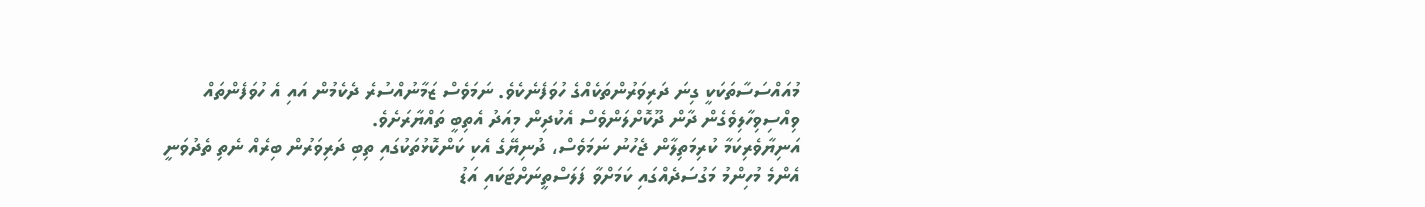މުއައްސަސާތަކަކީ ގިނަ ދަރިވަރުންތަކެއްގެ ހުވަފެނެކެވެ. ނަމަވެސް ޒަމާނުއްސުރެ ދެކެމުން އައި އެ ހުވަފެންތައް ވިއްސިވިހާލިވެގެން ދާން ދޫކޮށްލަންވެސް އެކުދިން މިއަދު އެތިބީ ތައްޔާރަށެވެ.
އަނިޔާވެރިކަމާ ކުރިމަތިލާން ޖެހުނު ނަމަވެސް، ދުނިޔޭގެ އެކި ކަންކޮޅުތަކުގައި ތިބި ދަރިވަރުން ބިރެއް ނެތި ތެދުވަނީ އެންމެ މުހިންމު މަގުސަދެއްގައި ކަމަށްވާ ފަލަސްތީނަށްޓަކައި އަޑު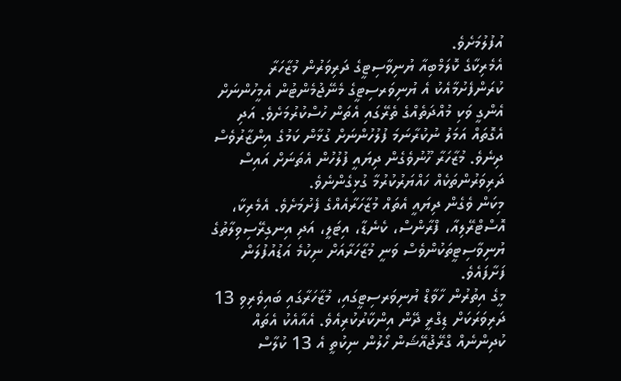އުފުލުމަށެވެ.
އެމެރިކާގެ ކޮލަމްބިއާ ޔުނިވާސިޓީގެ ދަރިވަރުން މުޒާހަރާ ކުރަންފެށުމާއެކު އެ ޔުނިވަރސިޓީގެ މެނޭޖުމެންޓުން އެމީހުންނަށް އެންގީ ވަކި މުއްދަތެއްގެ ތެރޭގައި އެތަން ހުސްކުރުމަށެވެ. އަދި އެގޮތައް އަމަލު ނުކުރާނަމަ ފުލުހުންނަށް ގުޅާން ކަމުގެ އިންޒާރުވެސް ދިނެވެ. މުޒާހަރާ ހޫނުވެގެން ދިޔައީ ފުލުހުން އެތަނަށް އައިސް ދަރިވަރުންތަކެއް ހައްޔަރުކުރުމާ ގުޅިގެންނެވެ.
މިކަން ވެގެން ދިޔައީ އެތައް މުޒާހަރާއެއްގެ ފެށުމަށެވެ. އެމެރިކާ، އޮސްޓްރޭލިއާ، ފްރާންސް، ކެނެޑާ، އިޓަލީ، އަދި އިނގިރޭސިވިލާތުގެ ޔުނިވާސިޓީތަކުންވެސް ވަނީ މުޒާހަރާއަށް ނިކުމެ އަޑުއުފުލަން ފަށާފައެވެ.
މީގެ އިތުރުން ހާވާޑް ޔުނިވަރސިޓީގައި، މުޒާހަރާގައި ބައިވެރިވި 13 ދަރިވަރަކަށް ޑިގްރީ ދޭން އިންކާރުކުރިއެވެ. އެއާއެކު އެތައް ކުދިންނެއް ގްރޭޖުއޭޝަން ހޯލުން ނިކުތީ އެ 13 ކުލާސް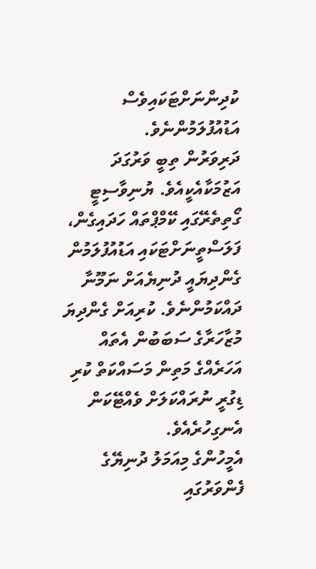ކުދިންނަށްޓަކައިވެސް އަޑުއުފުލަމުންނެވެ.
ދަރިވަރުން ތިބީ ވަރުގަދަ އަޒުމަކާއެކީއެވެ. ޔުނިވާސިޓީ ގޯތިތެރޭގައި ކޭމްޕްތައް ހަދައިގެން، ފަލަސްތީނަށްޓަކައި އަޑުއުފުލަމުން ގެންދިޔައީ ދުނިޔެއަށް ނަމޫނާ ދައްކަމުންނެވެ. ކުރިއަށް ގެންދިޔަ މުޒާހަރާގެ ސަބަބުން އެތައް އަހަރެއްގެ މަތިން މަސައްކަތް ކުރި ޑިގުރީ ނުރައްކަލަށް ވެއްޓޭކަން އެނގިހުރެއެވެ.
އެމީހުންގެ މިއަމަލު ދުނިޔޭގެ ފެންވަރުގައި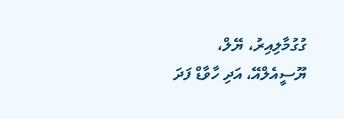ގުގުމާލިއިރު، ޔޭލް، ޔޫސީއެލްއޭ، އަދި ހާވާޑް ފަދަ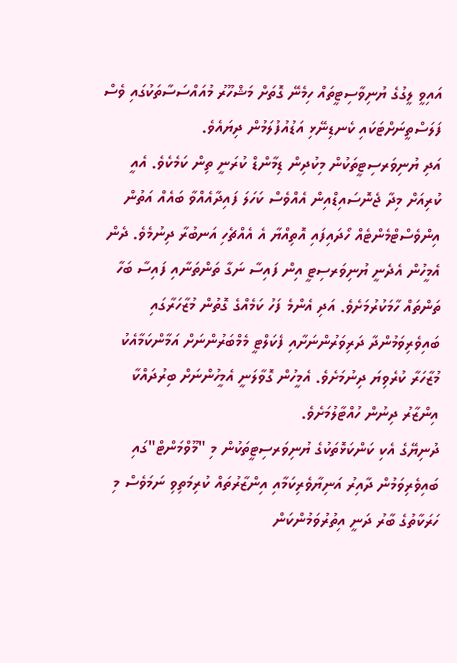އައިވީ ލީގުގެ ޔުނިވާސިޓީތައް ހިމެނޭ ގޮތަށް މަޝްހޫރު މުއައްސަސާތަކުގައި ވެސް ފަލަސްތީނަށްޓަކައި ކެނޑިނޭޅި އަޑުއުފުލަމުން ދިޔައެވެ.
އަދި ޔުނިވަރސިޓީތަކުން މިކުދިން ޑިމާންޑް ކުރަނީ ތިން ކަމެކެވެ. އެއީ ކުރިއަށް މިދާ ޖެނޮސައިޑްއިން އެއްވެސް ކަހަލަ ފައިދާއެއްވާ ބައެއް އަތުން އިންވެސްޓްމެންޓެއް ހޯދައިފައި އޮތިއްޔާ އެ އެއްޗެހި އަނބުރާ ދިނުމެވެ. ދެން އެމީހުން އެދެނީ ޔުނިވަރސިޓީ އިން ފައިސާ ނަގާ ތަންތަނާއި ފައިސާ ބަހާ ތަންތައް ހާމަކުރުމަށެވެ. އަދި އެންމެ ފަހު ކަމެއްގެ ގޮތުން މުޒާހަރާގައި ބައިވެރިވަމުންދާ ދަރިވަރުންނަށާއި ފެކަލްޓީ މެމްބަރުންނަށް އަމާންކަމާއެކު މުޒާހަރާ ކުރެވިޔަ ދިނުމަށެވެ. އެމީހުން ގޮވާލަނީ އެމީހުންނަށް ބިރުދައްކާ އިންޒާރު ދިނުން ހުއްޓާލުމަށެވެ.
ދުނިޔޭގެ އެކި ކަންކަޅޮތަކުގެ ޔުނިވަރސިޓީތަކުން މި "މޫވްމަންޓް"ގައި ބައިވެރިވަމުން ދާއިރު އަނިޔާވެރިކަމާއި އިންޒާރުތައް ކުރިމަތިވި ނަމަވެސް މި ހަރަކާތުގެ ބާރު ދަނީ އިތުރުވަމުންކަން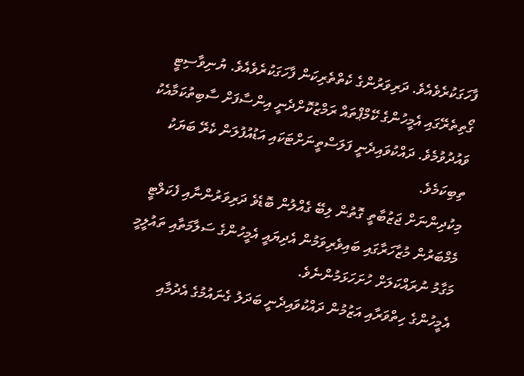ފާހަގަކުރެވެއެވެ. ދަރިވަރުންގެ ކެތްތެރިކަން ފާހަގަކުރެވެއެވެ. ޔުނިވާސިޓީ ގޯތިތެރޭގައި އެމީހުންގެ ކޭމްޕްތައް ރަމްޒުކޮށްދެނީ އިންސާފަށް ސާބިތުކަމާއެކު ވައުދުވުމެވެ. ދައްކުވައިދެނީ ފަލަސްތީނަށްޓަކައި އަޑުއުފުލަން ކެރޭ ބަޔަކު ތިބިކަމެވެ.
މިކުދިންނަށް ޖަޒުބާތީ ގޮތުން ލިބޭ ގެއްލުން ބޮޑެވެ ދަރިވަރުންނާއި ފެކަލްޓީ މެމްބަރުން މުޒާހަރާގައި ބައިވެރިވަމުން އެދިޔައީ އެމީހުންގެ ސަލާމަތާއި ތައުލީމީ މަގާމު ނުރައްކަލަށް ހުށަހަޅަމުންނެވެ.
އެމީހުންގެ ހިތްވަރާއި އަޒުމުން ދައްކުވައިދެނީ ބަދަލު ގެނައުމުގެ އެދުމާއި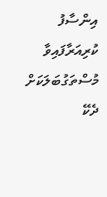އިންސާފު ކުރިއަރާފައިވާ މުސްތަގުބަލަކަށް ދެކޭ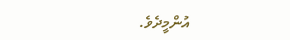އުންމީދެވެ.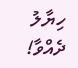ހިޔާލު ދެއްވާ!